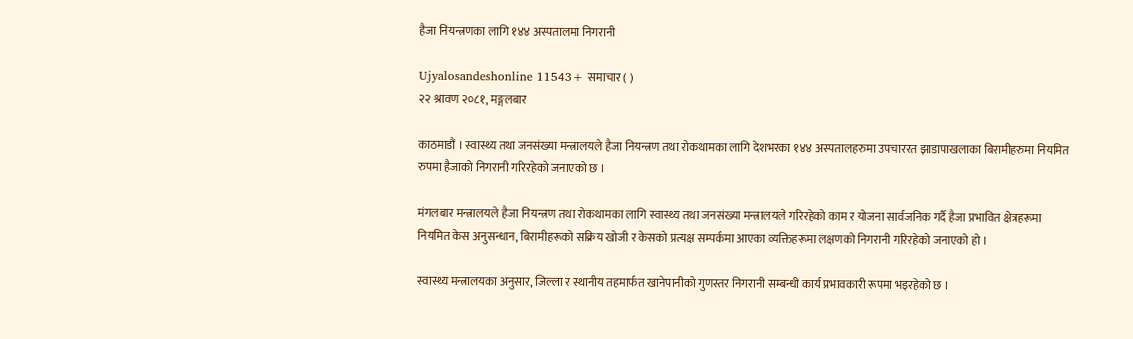हैजा नियन्त्रणका लागि १४४ अस्पतालमा निगरानी

Ujyalosandeshonline 11543+ समाचार ( )
२२ श्रावण २०८१, मङ्गलबार

काठमाडौं । स्वास्थ्य तथा जनसंख्या मन्त्रालयले हैजा नियन्त्रण तथा रोकथामका लागि देशभरका १४४ अस्पतालहरुमा उपचाररत झाडापाखलाका बिरामीहरुमा नियमित रुपमा हैजाको निगरानी गरिरहेको जनाएको छ ।

मंगलबार मन्त्रालयले हैजा नियन्त्रण तथा रोकथामका लागि स्वास्थ्य तथा जनसंख्या मन्त्रालयले गरिरहेको काम र योजना सार्वजनिक गर्दै हैजा प्रभावित क्षेत्रहरूमा नियमित केस अनुसन्धान, बिरामीहरूको सक्रिय खोजी र केसको प्रत्यक्ष सम्पर्कमा आएका व्यक्तिहरूमा लक्षणको निगरानी गरिरहेको जनाएको हो ।

स्वास्थ्य मन्त्रालयका अनुसार, जिल्ला र स्थानीय तहमार्फत खानेपानीको गुणस्तर निगरानी सम्बन्धी कार्य प्रभावकारी रूपमा भइरहेको छ ।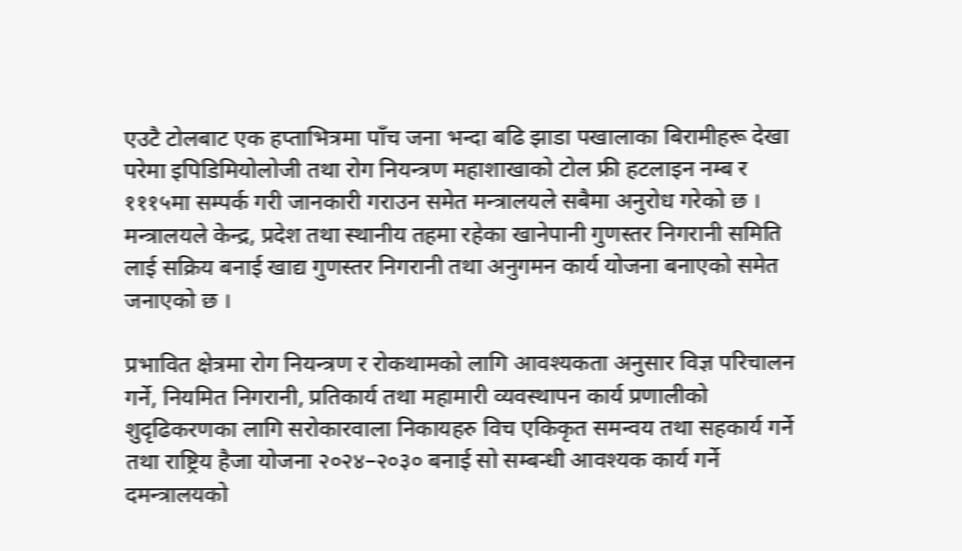एउटै टोलबाट एक हप्ताभित्रमा पाँच जना भन्दा बढि झाडा पखालाका बिरामीहरू देखा परेमा इपिडिमियोलोजी तथा रोग नियन्त्रण महाशाखाको टोल फ्री हटलाइन नम्ब र १११५मा सम्पर्क गरी जानकारी गराउन समेत मन्त्रालयले सबैमा अनुरोध गरेको छ । मन्त्रालयले केन्द्र, प्रदेश तथा स्थानीय तहमा रहेका खानेपानी गुणस्तर निगरानी समिति लाई सक्रिय बनाई खाद्य गुणस्तर निगरानी तथा अनुगमन कार्य योजना बनाएको समेत जनाएको छ ।

प्रभावित क्षेत्रमा रोग नियन्त्रण र रोकथामको लागि आवश्यकता अनुसार विज्ञ परिचालन गर्ने, नियमित निगरानी, प्रतिकार्य तथा महामारी व्यवस्थापन कार्य प्रणालीको शुदृढिकरणका लागि सरोकारवाला निकायहरु विच एकिकृत समन्वय तथा सहकार्य गर्ने तथा राष्ट्रिय हैजा योजना २०२४–२०३० बनाई सो सम्बन्धी आवश्यक कार्य गर्ने दमन्त्रालयको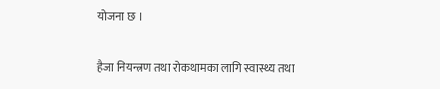योजना छ ।

हैजा नियन्त्रण तथा रोकथामका लागि स्वास्थ्य तथा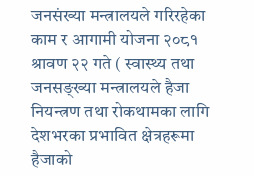जनसंख्या मन्त्रालयले गरिरहेका काम र आगामी योजना २०८१ श्रावण २२ गते ( स्वास्थ्य तथा जनसङ्ख्या मन्त्रालयले हैजा नियन्त्रण तथा रोकथामका लागि देशभरका प्रभावित क्षेत्रहरूमा हैजाको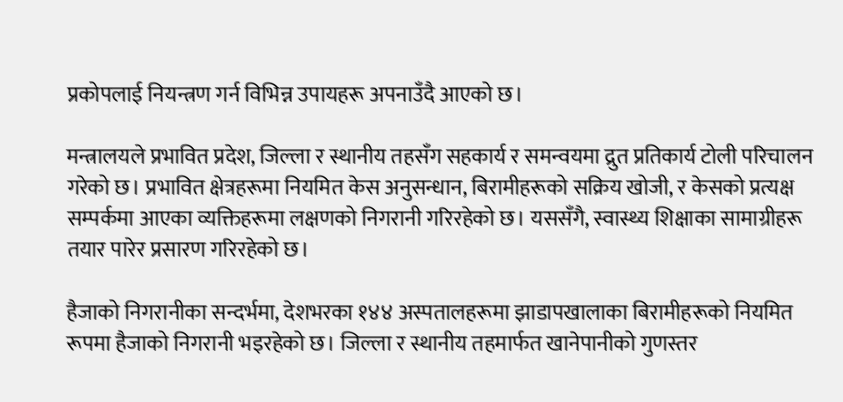प्रकोपलाई नियन्त्रण गर्न विभिन्न उपायहरू अपनाउँदै आएको छ।

मन्त्रालयले प्रभावित प्रदेश, जिल्ला र स्थानीय तहसँग सहकार्य र समन्वयमा द्रुत प्रतिकार्य टोली परिचालन गरेको छ। प्रभावित क्षेत्रहरूमा नियमित केस अनुसन्धान, बिरामीहरूको सक्रिय खोजी, र केसको प्रत्यक्ष सम्पर्कमा आएका व्यक्तिहरूमा लक्षणको निगरानी गरिरहेको छ। यससँगै, स्वास्थ्य शिक्षाका सामाग्रीहरू तयार पारेर प्रसारण गरिरहेको छ।

हैजाको निगरानीका सन्दर्भमा, देशभरका १४४ अस्पतालहरूमा झाडापखालाका बिरामीहरूको नियमित रूपमा हैजाको निगरानी भइरहेको छ। जिल्ला र स्थानीय तहमार्फत खानेपानीको गुणस्तर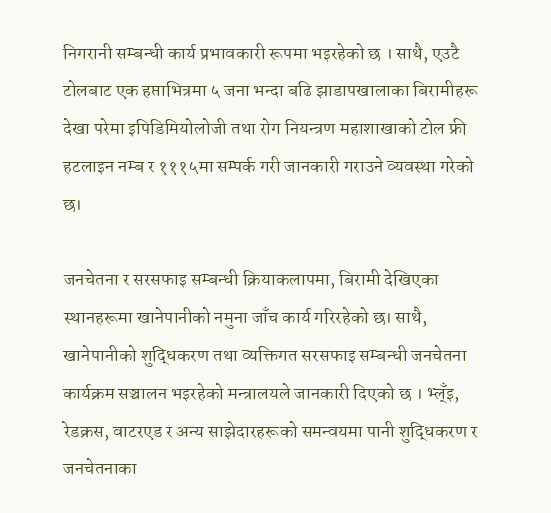निगरानी सम्बन्धी कार्य प्रभावकारी रूपमा भइरहेको छ । साथै, एउटै टोलबाट एक हप्ताभित्रमा ५ जना भन्दा बढि झाडापखालाका बिरामीहरू देखा परेमा इपिडिमियोलोजी तथा रोग नियन्त्रण महाशाखाको टोल फ्री हटलाइन नम्ब र १११५मा सम्पर्क गरी जानकारी गराउने व्यवस्था गरेको छ।

जनचेतना र सरसफाइ सम्बन्धी क्रियाकलापमा, बिरामी देखिएका स्थानहरूमा खानेपानीको नमुना जाँच कार्य गरिरहेको छ। साथै, खानेपानीको शुद्धिकरण तथा व्यक्तिगत सरसफाइ सम्बन्धी जनचेतना कार्यक्रम सञ्चालन भइरहेको मन्त्रालयले जानकारी दिएको छ । भ्ल्ँइ, रेडक्रस, वाटरएड र अन्य साझेदारहरूको समन्वयमा पानी शुद्धिकरण र जनचेतनाका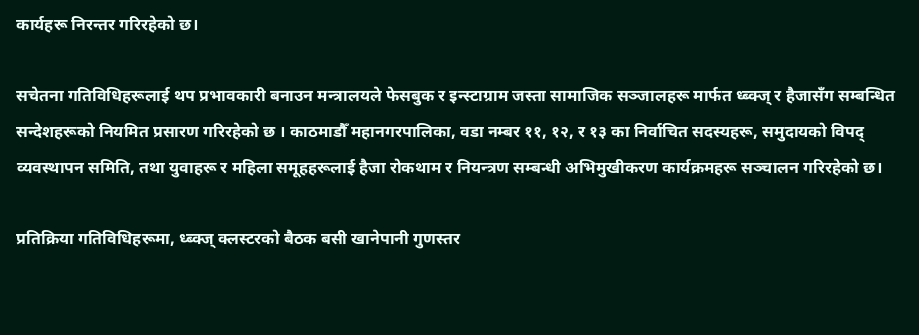कार्यहरू निरन्तर गरिरहेको छ।

सचेतना गतिविधिहरूलाई थप प्रभावकारी बनाउन मन्त्रालयले फेसबुक र इन्स्टाग्राम जस्ता सामाजिक सञ्जालहरू मार्फत ध्ब्क्ज् र हैजासँग सम्बन्धित सन्देशहरूको नियमित प्रसारण गरिरहेको छ । काठमाडौँ महानगरपालिका, वडा नम्बर ११, १२, र १३ का निर्वाचित सदस्यहरू, समुदायको विपद् व्यवस्थापन समिति, तथा युवाहरू र महिला समूहहरूलाई हैजा रोकथाम र नियन्त्रण सम्बन्धी अभिमुखीकरण कार्यक्रमहरू सञ्चालन गरिरहेको छ।

प्रतिक्रिया गतिविधिहरूमा, ध्ब्क्ज् क्लस्टरको बैठक बसी खानेपानी गुणस्तर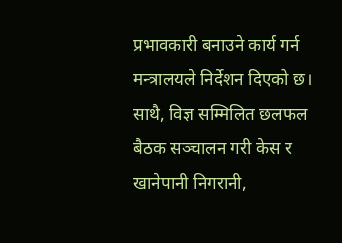प्रभावकारी बनाउने कार्य गर्न मन्त्रालयले निर्देशन दिएको छ। साथै, विज्ञ सम्मिलित छलफल बैठक सञ्चालन गरी केस र खानेपानी निगरानी,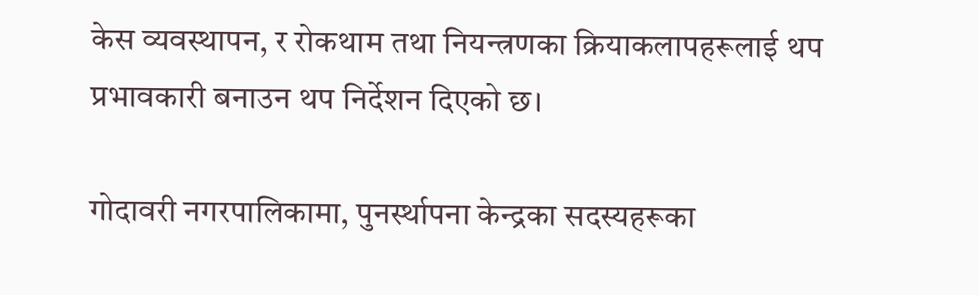केस व्यवस्थापन, र रोकथाम तथा नियन्त्रणका क्रियाकलापहरूलाई थप प्रभावकारी बनाउन थप निर्देशन दिएको छ।

गोदावरी नगरपालिकामा, पुनर्स्थापना केन्द्रका सदस्यहरूका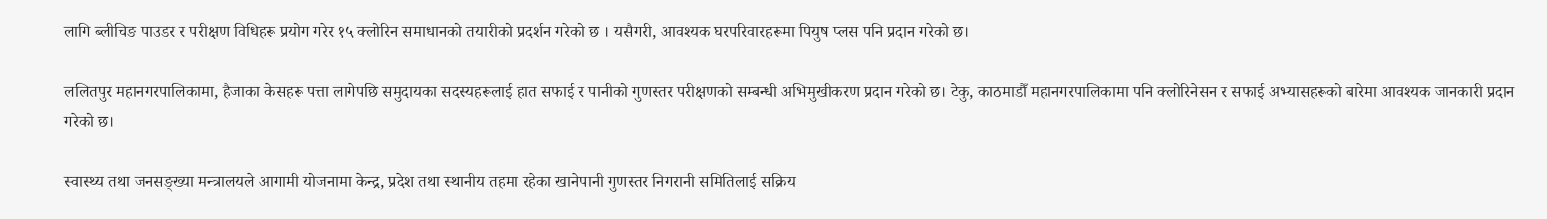लागि ब्लीचिङ पाउडर र परीक्षण विधिहरू प्रयोग गरेर १५ क्लोरिन समाधानको तयारीको प्रदर्शन गरेको छ । यसैगरी, आवश्यक घरपरिवारहरूमा पियुष प्लस पनि प्रदान गरेको छ।

ललितपुर महानगरपालिकामा, हैजाका केसहरू पत्ता लागेपछि समुदायका सदस्यहरूलाई हात सफाई र पानीको गुणस्तर परीक्षणको सम्बन्धी अभिमुखीकरण प्रदान गरेको छ। टेकु, काठमाडौँ महानगरपालिकामा पनि क्लोरिनेसन र सफाई अभ्यासहरूको बारेमा आवश्यक जानकारी प्रदान गरेको छ।

स्वास्थ्य तथा जनसङ्ख्या मन्त्रालयले आगामी योजनामा केन्द्र, प्रदेश तथा स्थानीय तहमा रहेका खानेपानी गुणस्तर निगरानी समितिलाई सक्रिय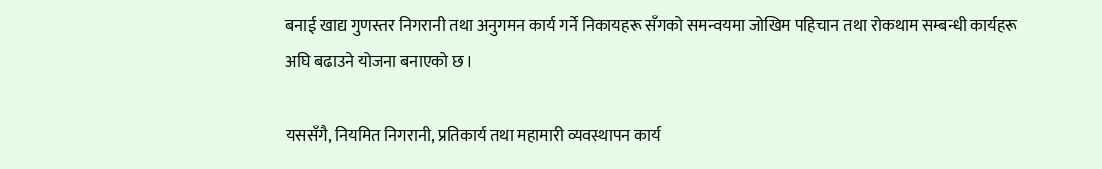बनाई खाद्य गुणस्तर निगरानी तथा अनुगमन कार्य गर्ने निकायहरू सँगको समन्वयमा जोखिम पहिचान तथा रोकथाम सम्बन्धी कार्यहरू अघि बढाउने योजना बनाएको छ।

यससँगै, नियमित निगरानी, प्रतिकार्य तथा महामारी व्यवस्थापन कार्य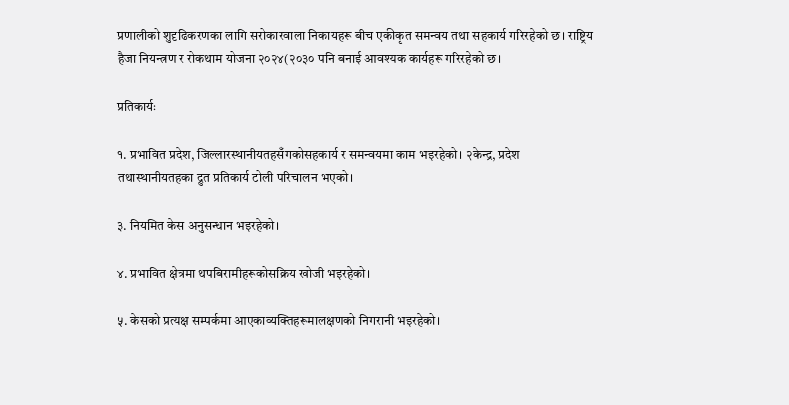प्रणालीको शुदृढिकरणका लागि सरोकारवाला निकायहरू बीच एकीकृत समन्वय तथा सहकार्य गरिरहेको छ। राष्ट्रिय हैजा नियन्त्रण र रोकथाम योजना २०२४(२०३० पनि बनाई आवश्यक कार्यहरू गरिरहेको छ।

प्रतिकार्यः

१. प्रभावित प्रदेश, जिल्लारस्थानीयतहसँगकोसहकार्य र समन्वयमा काम भइरहेको। २केन्द्र, प्रदेश तथास्थानीयतहका द्रुत प्रतिकार्य टोली परिचालन भएको।

३. नियमित केस अनुसन्धान भइरहेको।

४. प्रभावित क्षेत्रमा थपबिरामीहरूकोसक्रिय खोजी भइरहेको।

५. केसको प्रत्यक्ष सम्पर्कमा आएकाव्यक्तिहरूमालक्षणको निगरानी भइरहेको।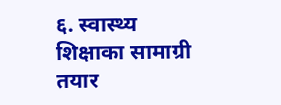६. स्वास्थ्य शिक्षाका सामाग्री तयार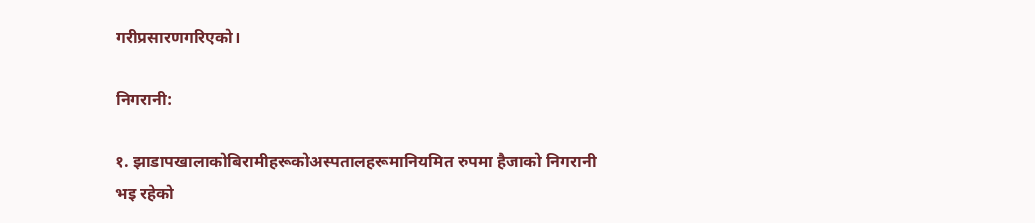गरीप्रसारणगरिएको।

निगरानी:

१. झाडापखालाकोबिरामीहरूकोअस्पतालहरूमानियमित रुपमा हैजाको निगरानी भइ रहेको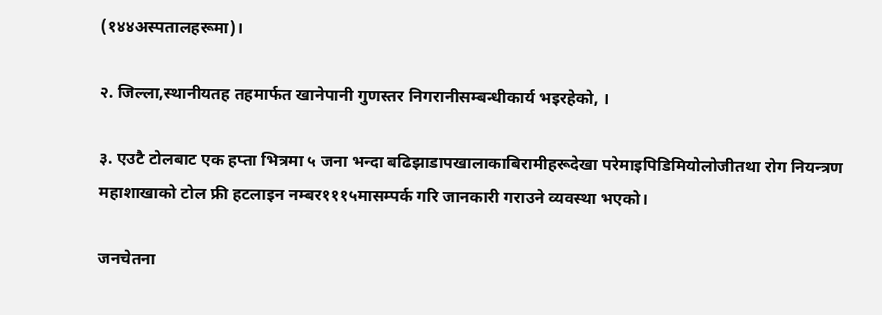(१४४अस्पतालहरूमा)।

२. जिल्ला,स्थानीयतह तहमार्फत खानेपानी गुणस्तर निगरानीसम्बन्धीकार्य भइरहेको, ।

३. एउटै टोलबाट एक हप्ता भित्रमा ५ जना भन्दा बढिझाडापखालाकाबिरामीहरूदेखा परेमाइपिडिमियोलोजीतथा रोग नियन्त्रण महाशाखाको टोल फ्री हटलाइन नम्बर१११५मासम्पर्क गरि जानकारी गराउने व्यवस्था भएको।

जनचेतना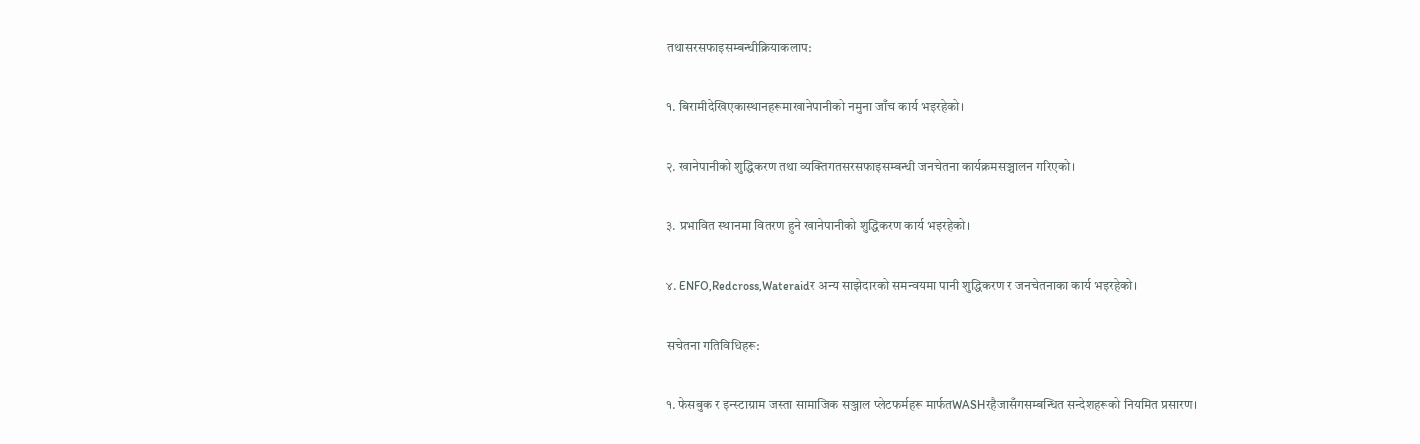तथासरसफाइसम्बन्धीक्रियाकलाप:

१. बिरामीदेखिएकास्थानहरूमाखानेपानीको नमुना जाँच कार्य भइरहेको।

२. खानेपानीको शुद्धिकरण तथा व्यक्तिगतसरसफाइसम्बन्धी जनचेतना कार्यक्रमसञ्चालन गरिएको।

३. प्रभावित स्थानमा वितरण हुने खानेपानीको शुद्धिकरण कार्य भइरहेको।

४. ENFO,Redcross,Wateraidर अन्य साझेदारको समन्वयमा पानी शुद्धिकरण र जनचेतनाका कार्य भइरहेको।

सचेतना गतिविधिहरू:

१. फेसबुक र इन्स्टाग्राम जस्ता सामाजिक सञ्जाल प्लेटफर्महरू मार्फतWASHरहैजासँगसम्बन्धित सन्देशहरूको नियमित प्रसारण।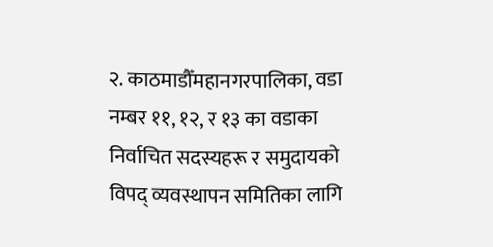२. काठमाडौँमहानगरपालिका, वडा नम्बर ११, १२, र १३ का वडाका निर्वाचित सदस्यहरू र समुदायको विपद् व्यवस्थापन समितिका लागि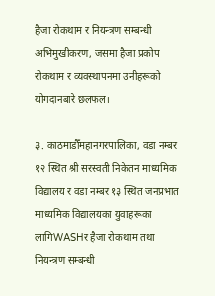हैजा रोकथाम र नियन्त्रण सम्बन्धी अभिमुखीकरण, जसमा हैजा प्रकोप रोकथाम र व्यवस्थापनमा उनीहरूको योगदानबारे छलफल।

३. काठमाडौँमहानगरपालिका, वडा नम्बर १२ स्थित श्री सरस्वती निकेतन माध्यमिक विद्यालय र वडा नम्बर १३ स्थित जनप्रभात माध्यमिक विद्यालयका युवाहरूका लागिWASHर हैजा रोकथाम तथा नियन्त्रण सम्बन्धी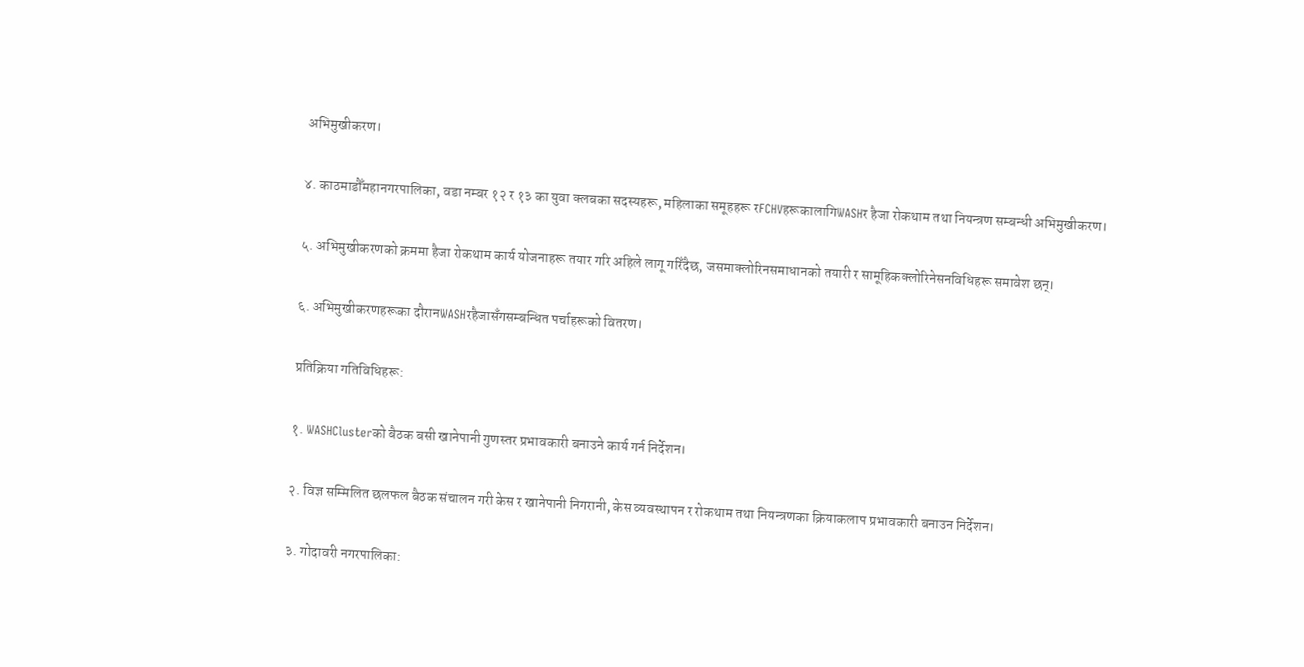अभिमुखीकरण।

४. काठमाडौँमहानगरपालिका, वडा नम्बर १२ र १३ का युवा क्लबका सदस्यहरू, महिलाका समूहहरू रFCHVहरूकालागिWASHर हैजा रोकथाम तथा नियन्त्रण सम्बन्धी अभिमुखीकरण।

५. अभिमुखीकरणको क्रममा हैजा रोकथाम कार्य योजनाहरू तयार गरि अहिले लागू गरिँदैछ, जसमाक्लोरिनसमाधानको तयारी र सामूहिकक्लोरिनेसनविधिहरू समावेश छन्।

६. अभिमुखीकरणहरूका दौरानWASHरहैजासँगसम्बन्धित पर्चाहरूको वितरण।

प्रतिक्रिया गतिविधिहरू:

१. WASHClusterको बैठक बसी खानेपानी गुणस्तर प्रभावकारी बनाउने कार्य गर्न निर्देशन।

२. विज्ञ सम्मिलित छलफल बैठक संचालन गरी केस र खानेपानी निगरानी, केस व्यवस्थापन र रोकथाम तथा नियन्त्रणका क्रियाकलाप प्रभावकारी बनाउन निर्देशन।

३. गोदावरी नगरपालिका: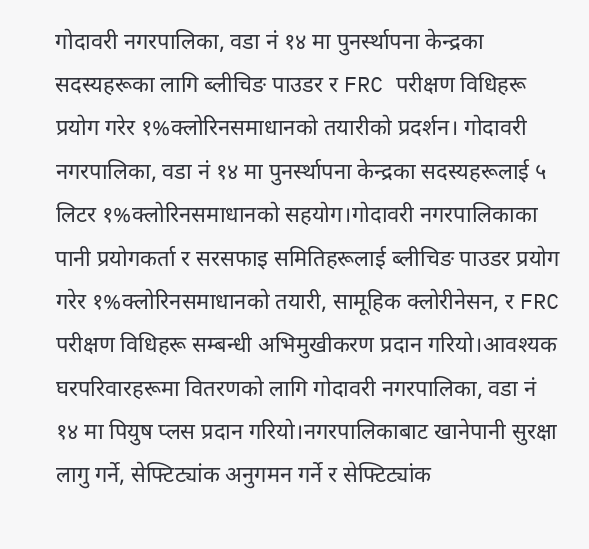गोदावरी नगरपालिका, वडा नं १४ मा पुनर्स्थापना केन्द्रका सदस्यहरूका लागि ब्लीचिङ पाउडर र FRC परीक्षण विधिहरू प्रयोग गरेर १%क्लोरिनसमाधानको तयारीको प्रदर्शन। गोदावरी नगरपालिका, वडा नं १४ मा पुनर्स्थापना केन्द्रका सदस्यहरूलाई ५ लिटर १%क्लोरिनसमाधानको सहयोग।गोदावरी नगरपालिकाका पानी प्रयोगकर्ता र सरसफाइ समितिहरूलाई ब्लीचिङ पाउडर प्रयोग गरेर १%क्लोरिनसमाधानको तयारी, सामूहिक क्लोरीनेसन, र FRC परीक्षण विधिहरू सम्बन्धी अभिमुखीकरण प्रदान गरियो।आवश्यक घरपरिवारहरूमा वितरणको लागि गोदावरी नगरपालिका, वडा नं १४ मा पियुष प्लस प्रदान गरियो।नगरपालिकाबाट खानेपानी सुरक्षा लागु गर्ने, सेफ्टिट्यांक अनुगमन गर्ने र सेफ्टिट्यांक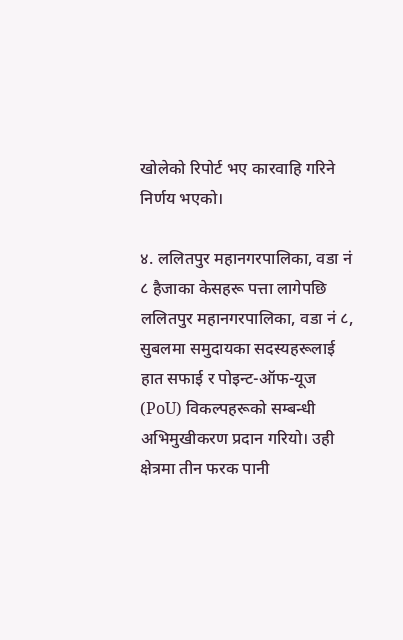खोलेको रिपोर्ट भए कारवाहि गरिने निर्णय भएको।

४. ललितपुर महानगरपालिका, वडा नं ८ हैजाका केसहरू पत्ता लागेपछि ललितपुर महानगरपालिका, वडा नं ८, सुबलमा समुदायका सदस्यहरूलाई हात सफाई र पोइन्ट-ऑफ-यूज (PoU) विकल्पहरूको सम्बन्धी अभिमुखीकरण प्रदान गरियो। उही क्षेत्रमा तीन फरक पानी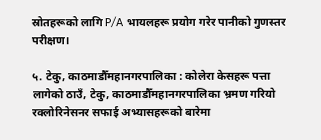स्रोतहरूको लागि P/A भायलहरू प्रयोग गरेर पानीको गुणस्तर परीक्षण।

५. टेकु, काठमाडौँमहानगरपालिका : कोलेरा केसहरू पत्ता लागेको ठाउँ, टेकु, काठमाडौँमहानगरपालिका भ्रमण गरियो रक्लोरिनेसनर सफाई अभ्यासहरूको बारेमा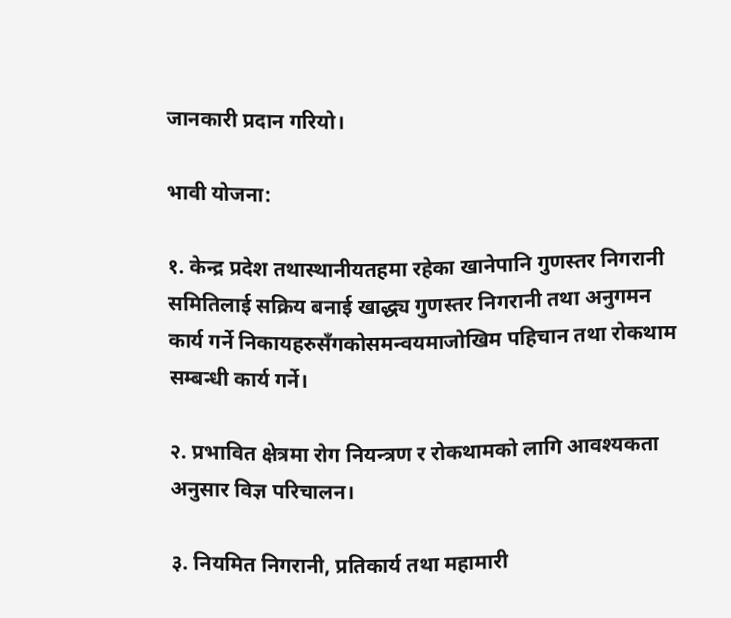जानकारी प्रदान गरियो।

भावी योजना:

१. केन्द्र प्रदेश तथास्थानीयतहमा रहेका खानेपानि गुणस्तर निगरानी समितिलाई सक्रिय बनाई खाद्ध्य गुणस्तर निगरानी तथा अनुगमन कार्य गर्ने निकायहरुसँगकोसमन्वयमाजोखिम पहिचान तथा रोकथाम सम्बन्धी कार्य गर्ने।

२. प्रभावित क्षेत्रमा रोग नियन्त्रण र रोकथामको लागि आवश्यकता अनुसार विज्ञ परिचालन।

३. नियमित निगरानी, प्रतिकार्य तथा महामारी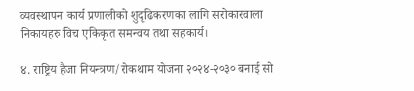व्यवस्थापन कार्य प्रणालीको शुदृढिकरणका लागि सरोकारवाला निकायहरु विच एकिकृत समन्वय तथा सहकार्य।

४. राष्ट्रिय हैजा नियन्त्रण/रोकथाम योजना २०२४-२०३० बनाई सो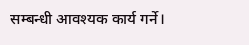सम्बन्धी आवश्यक कार्य गर्ने।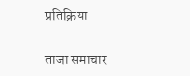प्रतिक्रिया

ताजा समाचार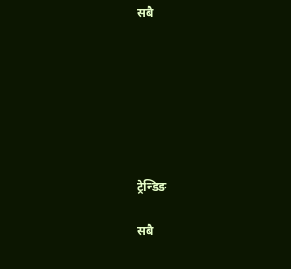सबै







ट्रेन्डिङ

सबै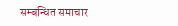सम्बन्धित समाचार